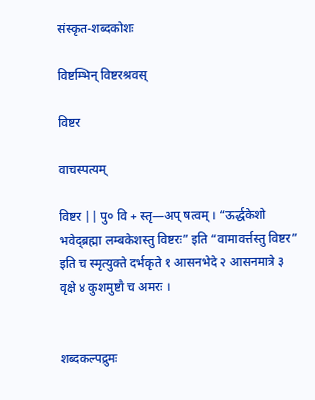संस्कृत-शब्दकोशः

विष्टम्भिन् विष्टरश्रवस्

विष्टर

वाचस्पत्यम्

विष्टर || पु० वि + स्तृ—अप् षत्वम् । “ऊर्द्धकेशो भवेद्ब्रह्मा लम्बकेशस्तु विष्टरः” इति “वामावर्त्तस्तु विष्टर” इति च स्मृत्युक्ते दर्भकृते १ आसनभेदे २ आसनमात्रे ३ वृक्षे ४ कुशमुष्टौ च अमरः ।


शब्दकल्पद्रुमः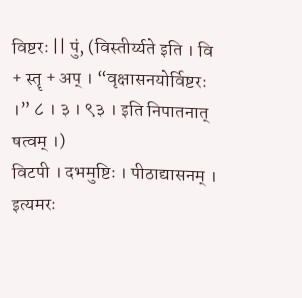विष्टरः || पुं, (विस्तीर्य्यते इति । वि + स्तॄ + अप् । “वृक्षासनयोर्विष्टरः ।” ८ । ३ । ९३ । इति निपातनात् षत्वम् ।)
विटपी । दभमुष्टिः । पीठाद्यासनम् । इत्यमरः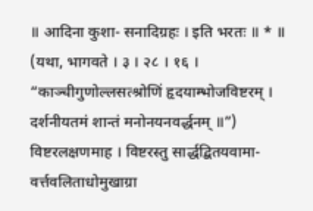॥ आदिना कुशा- सनादिग्रहः । इति भरतः ॥ * ॥
(यथा, भागवते । ३ । २८ । १६ । “काञ्चीगुणोल्लसत्श्रोणिं हृदयाम्भोजविष्टरम् । दर्शनीयतमं शान्तं मनोनयनवर्द्धनम् ॥”)
विष्टरलक्षणमाह । विष्टरस्तु सार्द्धद्बितयवामा- वर्त्तवलिताधोमुखाग्रा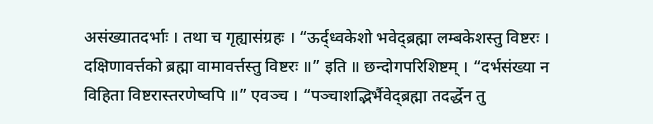असंख्यातदर्भाः । तथा च गृह्यासंग्रहः । “ऊर्द्ध्वकेशो भवेद्ब्रह्मा लम्बकेशस्तु विष्टरः । दक्षिणावर्त्तको ब्रह्मा वामावर्त्तस्तु विष्टरः ॥” इति ॥ छन्दोगपरिशिष्टम् । “दर्भसंख्या न विहिता विष्टरास्तरणेष्वपि ॥” एवञ्च । “पञ्चाशद्भिर्भैवेद्ब्रह्मा तदर्द्धेन तु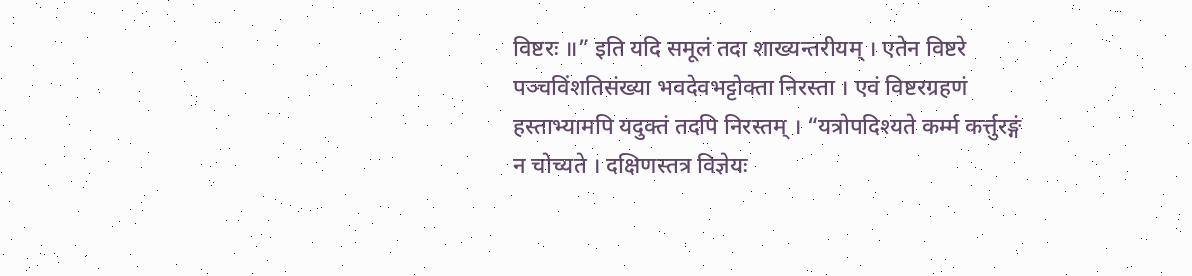विष्टरः ॥” इति यदि समूलं तदा शाख्यन्तरीयम् । एतेन विष्टरे पञ्चविंशतिसंख्या भवदेवभट्टोक्ता निरस्ता । एवं विष्टरग्रहणं हस्ताभ्यामपि यदुक्तं तदपि निरस्तम् । “यत्रोपदिश्यते कर्म्म कर्त्तुरङ्गं न चोच्यते । दक्षिणस्तत्र विज्ञेयः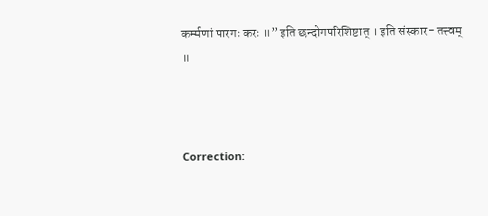कर्म्मणां पारगः करः ॥” इति छन्दोगपरिशिष्टात् । इति संस्कार- तत्त्वम् ॥



Correction: